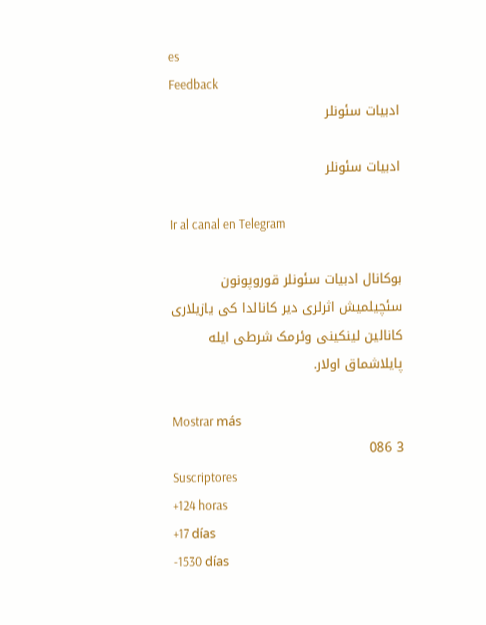es
Feedback
ادبیات سئونلر

ادبیات سئونلر

Ir al canal en Telegram

بوکانال ادبیات سئونلر قوروپونون سئچیلمیش اثرلری دیر کانالدا کی یازیلاری کانالین لینکینی وئرمک شرطی ایله پایلاشماق اولار.

Mostrar más
3 086
Suscriptores
+124 horas
+17 días
-1530 días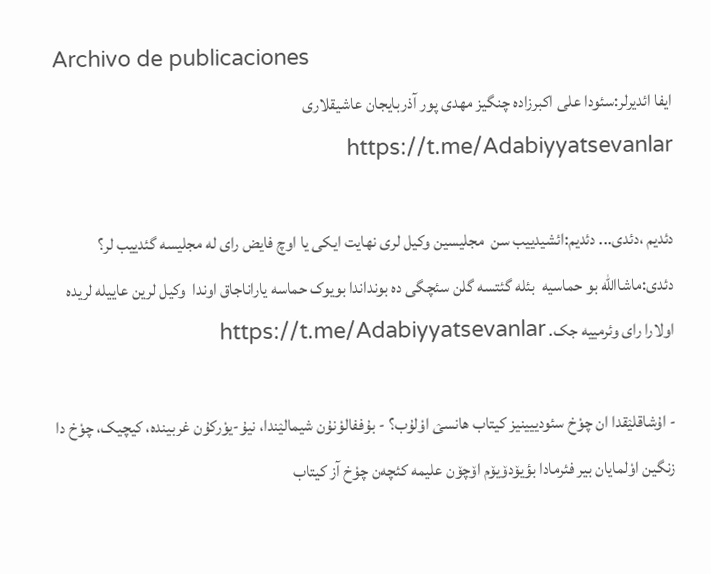Archivo de publicaciones
ایفا ائدیرلر:سئودا علی اکبرزاده چنگیز مهدی پور آذربایجان عاشیقلاری https://t.me/Adabiyyatsevanlar

دئدیم ،دئدی... دئدیم:ائشیدییب سن  مجلیسین وکیل لری نهایت ایکی یا اوچ فایض رای له مجلیسه گئدییب لر؟ دئدی:ماشاالله بو حماسیه  بئله گئتسه گلن سئچگی ده بونداندا بویوک حماسه یاراناجاق اوندا  وکیل لرین عاییله لریده اولارا رای وئرمییه جک. https://t.me/Adabiyyatsevanlar

- اۇشاقلؽقدا ان چوْخ سئودییینیز کیتاب هانسؽ اوْلۇب؟ - بۇففالوْنۇن شیمالؽندا، نیۇ-یوْرکۇن غربینده، کیچیک، چوْخ دا زنگین اوْلمایان بیر فئرمادا بؤیۆدۆیۆم اۆچۆن علیمه کئچه‌ن چوْخ آز کیتاب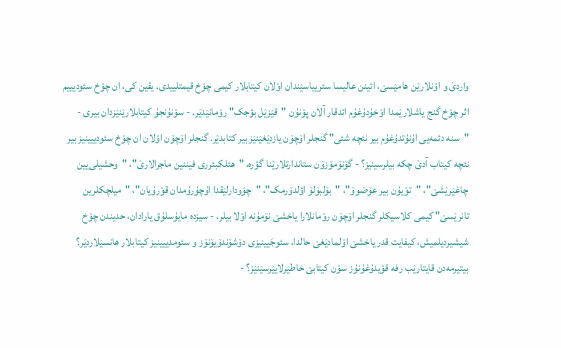واردؽ و اوْنلارؽن هامؽسؽ، ائینن عالیسا سئرییاسؽندان اوْلان کیتابلار کیمی چوْخ قیمتلییدی. یقین کی، ان چوْخ سئودیییم اثر چوْخ گنج یاشلارؽمدا اوْخۇدۇغۇم ائدقار آلان پوْنۇن "قؽزؽل بؤجک" روْمانؽدؽر. - سوْنۇنجۇ کیتابلارؽنؽزدان بیری - "سنه دئمه‌یی اۇنۇتدۇغۇم بیر نئچه شئی" گنجلر اۆچۆن یازدؽغؽنؽز بیر کتابدؽر. گنجلر اۆچۆن اوْلان ان چوْخ سئودییینیز بیر نئچه کیتاب آدؽ چکه بیلرسینیز؟ - گۆنۆمۆزۆن ستاندارتلارؽنا گؤره، "هئلکبئرری فیننین ماجرالارؽ"، "وحشیلی‌یین چاغؽرؽشؽ"، "توْیۇن بیر عۆضوۆ"، "بۆلبۆلۆ اؤلدۆرمک"، "چوْودارلؽقدا اۇچۇرۇمدان قوْرۇیان"، "میلچکلرین تانرؽسؽ" کیمی کلاسیکلر گنجلر اۆچۆن روْمانلارا یاخشؽ نۆمۇنه اوْلا بیلر. - سیزده مایۇسلۇق یارادان، حدیندن چوْخ شیشیردیلمیش، کیفایت قدر یاخشؽ اوْلمادؽغؽ حالدا، سئوجَیینیزی دۆشۆندۆیۆنۆز و سئومدییینیز کیتابلار هانسؽلاردؽر؟ بیتیرمه‌دن قایتارؽب رفه قوْیدۇغۇنۇز سوْن کیتابؽ خاطؽرلایؽرسؽنؽز؟ -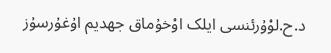د.ح.لوْۇرئنسی ایلک اوْخۇماق جهدیم اۇغۇرسۇز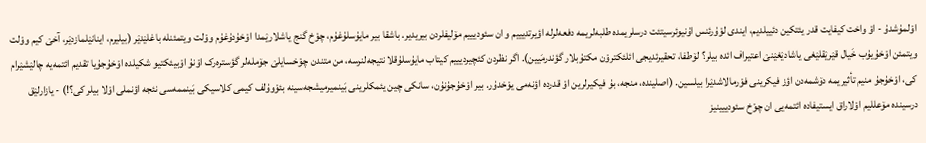اوْلمۇشدۇ - اوْ واخت کیفایت قدر یئتکین دئییلدیم، ایندی لوْۇرئنس اۇنیوئرسیتئت درسلریمده طلبه‌لریمه دفعه‌لرله اؤیرتدیییم و ان سئودیییم مۆلیفلردن بیریدیر. باشقا بیر مایۇسلۇغۇم، چوْخ گنج یاشلارؽمدا اوْخۇدۇغۇم ووْلت ویتمئنله باغلؽدؽر (بیلیرم، اینانؽلمازدؽر، آخؽ کیم ووْلت ویتمئن اوْخۇیۇب خَیال قؽرؽقلؽغی یاشادؽغؽنؽ اعتیراف ائده بیلر؟ لۆطفا، تحقیرئدیجی ائلئکتروْن مکتۇبلار گؤندرمَیین). اگر نظردن کئچیردیییم کیتاب مایۇسلۇقلا نتیجه‌لنرسه، من متندن چوْخسایلؽ جۆمله‌لر گؤستره‌رک اوْنۇ اوْبیئکتیو شکیلده اوْخۇجۇیا تقدیم ائتمه‌یه چالؽشؽرام کی، اوْخۇجۇ منیم تأثیریمه دۆشمه‌دن اؤز فیکرینی فوْرمالاشدؽرا بیلسین. (اصلینده‌، منجه‌، بۇ فیکیرلرین اوْ قدر‌ده اؤنه‌می یوْخدۇر. بیر اوْخۇجۇنۇن، سانکی چین یئمکلرینی بَینمیرمیشجه‌سینه بئوْوۇلف کیمی کلاسیکی بَینممه‌سی نئجه اؤنملی اوْلا بیلر کی؟!) - یازارلؽق درسینده مۆعللیم اوْلاراق ایستیفاده ائتمه‌یی ان چوْخ سئودییینیز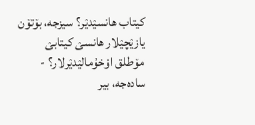کیتاب هانسؽدؽر؟ سیزجه‌، بۆتۆن یازؽچؽلار هانسؽ کیتابؽ مۆطلق اوْخۇمالؽدؽرلار؟ - ساده‌جه، بیر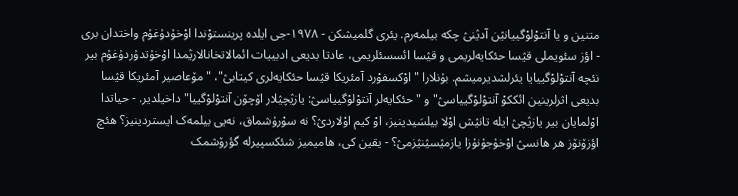متنین و یا آنتوْلوْگییانؽن آدؽنؽ چکه بیلمه‌رم. یئری گلمیشکن - ۱۹۷۸-جی ایلده پرینستوْندا اوْخۇدۇغۇم واختدان بری - اؤز سئویملی قؽسا حئکایه‌لریمی و قؽسا ائسسئلریمی، عادتا بدیعی ادبییات ائمالاتخانالارؽمدا اوْخۇتدۇردۇغۇم بیر نئچه آنتوْلوْگییایا یئرلشدیرمیشم. بۇنلارا "اوْکسفوْرد آمئریکا قؽسا حئکایه‌لری کیتابؽ"، "مۆعاصیر آمئریکا قؽسا بدیعی اثرلرینین ائککوْ آنتوْلوْگییاسؽ" و "حئکایه‌لر آنتوْلوْگییاسؽ: یازؽچؽلار اۆچۆن آنتوْلوْگییا" داخیلدیر. - حیاتدا اوْلمایان بیر یازؽچؽ ایله تانؽش اوْلا بیلسَیدینیز، اوْ کیم اوْلاردؽ؟ نه سوْرۇشماق، نه‌یی بیلمه‌ک ایستردینیز؟ هئچ اؤزۆنۆز هر هانسؽ اوْخۇجۇنۇزا یازمؽسؽنؽزمؽ؟ - یقین کی، هامیمیز شئکسپیرله گؤرۆشمک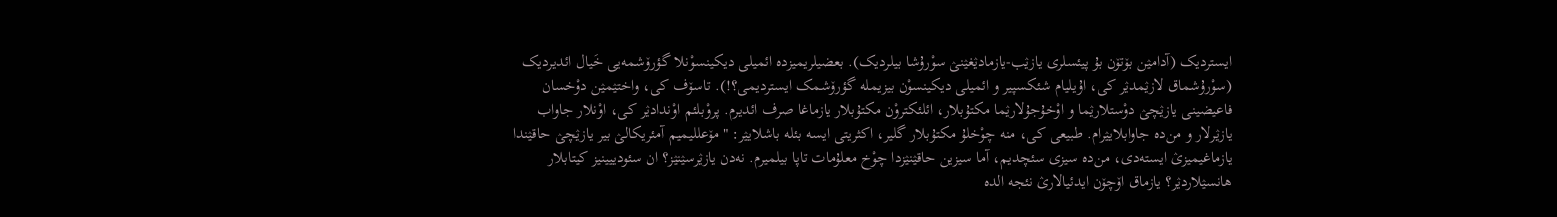ایستردیک (آدامؽن بۆتۆن بۇ پیئسلری یازؽب-یازمادؽغؽنؽ سوْرۇشا بیلردیک). بعضیلریمیز‌ده ائمیلی دیکینسوْنلا گؤرۆشمه‌یی خَیال ائدیردیک  (سوْرۇشماق لازؽمدؽر کی، اۇیلیام شئکسپیر و ائمیلی دیکینسوْن بیزیمله گؤرۆشمک ایستردیمی؟!). تاسۆف کی، واختؽمؽن دوْخسان فاعیضینی یازؽچؽ دوْستلارؽما و اوْخۇجۇلارؽما مکتۇبلار، ائلئکتروْن مکتۇبلار یازماغا صرف ائدیرم. پروْبلئم اوْندادؽر کی، اوْنلار جاواب یازؽرلار و من‌ده جاوابلایؽرام. طبیعی کی، منه چوْخلۇ مکتۇبلار گلیر، اکثریتی ایسه بئله باشلایؽر: "مۆعللیمیم آمئریکالؽ بیر یازؽچؽ حاقؽندا یازماغیمیزؽ ایسته‌دی، من‌ده سیزی سئچدیم، آما سیزین حاقؽنؽزدا چوْخ معلۇمات تاپا بیلمیرم. نه‌دن یازؽرسؽنؽز؟ ان سئودییینیز کیتابلار هانسؽلاردؽر؟ یازماق اۆچۆن ایدئیالارؽ نئجه الده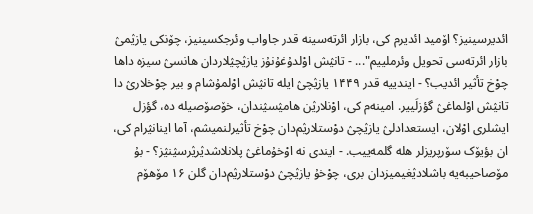ائدیرسینیز؟ اۆمید ائدیرم کی، بازار ائرته‌سینه قدر جاواب وئرجکسینیز، چۆنکی یازؽمؽ بازار ائرته‌سی تحویل وئرملییم"... - تانؽش اوْلدۇغۇنۇز یازؽچؽلاردان هانسؽ سیزه داها چوْخ تأثیر ائدیب؟ - ایندییه قدر ۱۴۴۹ یازؽچؽ ایله تانؽش اوْلمۇشام و بیر چوْخلارؽ دا تانؽش اوْلماغؽ گؤزلَییر. امینه‌م کی، اوْنلارؽن هامؽسؽندان، خۆصۆصیله ده، گؤزل ایشلری اوْلان، ایستعدادلؽ یازؽچؽ دوْستلارؽم‌دان چوْخ تأثیرلنمیشم، آما اینانؽرام کی، ان بؤیۆک سۆرپریزلر هله گلمه‌ییب. - ایندی نه اوْخۇماغؽ پلانلاشدؽرؽرسؽنؽز؟ - بۇ مۆصاحیبه‌یه باشلادؽغیمیزدان بری، چوْخۇ یازؽچؽ دوْستلارؽم‌دان گلن ۱۶ مۆهۆم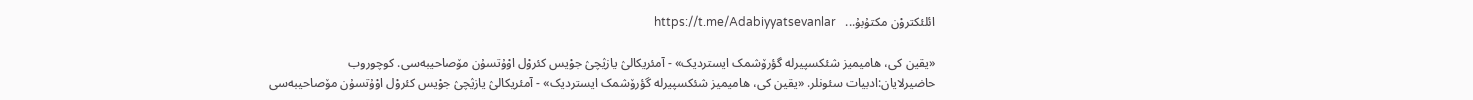ائلئکتروْن مکتۇبۇ...   https://t.me/Adabiyyatsevanlar

«یقین کی، هامیمیز شئکسپیرله گؤرۆشمک ایستردیک» - آمئریکالؽ یازؽچؽ جوْیس کئروْل اوْۇتسۇن مۆصاحیبه‌سی. کوچوروب حاضیرلایان:ادبیات سئونلر. «یقین کی، هامیمیز شئکسپیرله گؤرۆشمک ایستردیک» - آمئریکالؽ یازؽچؽ جوْیس کئروْل اوْۇتسۇن مۆصاحیبه‌سی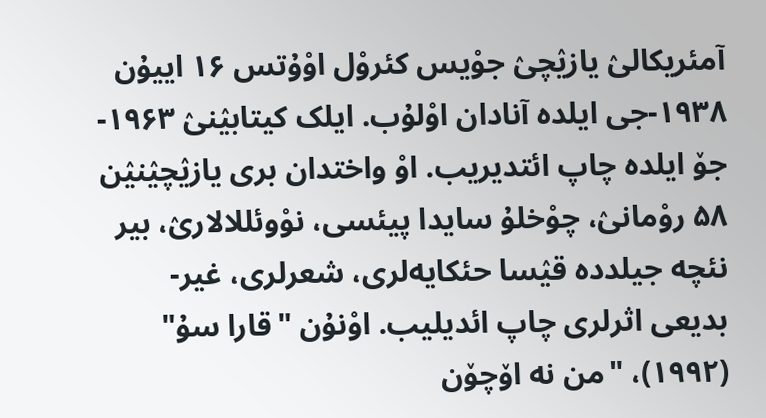آمئریکالؽ یازؽچؽ جوْیس کئروْل اوْۇتس ۱۶ اییۇن ۱۹۳۸-جی ایلده آنادان اوْلۇب. ایلک کیتابؽنؽ ۱۹۶۳-جۆ ایلده چاپ ائتدیریب. اوْ واختدان بری یازؽچؽنؽن ۵۸ روْمانؽ، چوْخلۇ سایدا پیئسی، نوْوئللالارؽ، بیر نئچه جیلدده قؽسا حئکایه‌لری، شعرلری، غیر-بدیعی اثرلری چاپ ائدیلیب. اوْنۇن "قارا سۇ" (۱۹۹۲)، "من نه اۆچۆن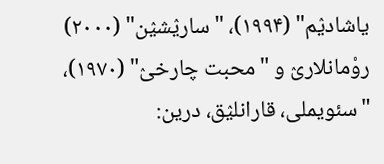یاشادؽم" (۱۹۹۴)، "سارؽشؽن" (۲۰۰۰) روْمانلارؽ و "محبت چارخؽ" (۱۹۷۰)، "سئویملی، قارانلؽق، درین: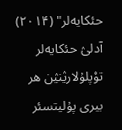حئکایه‌لر" (۲۰۱۴) آدلؽ حئکایه‌لر توْپلۇلارؽنؽن هر بیری پۇلیتسئر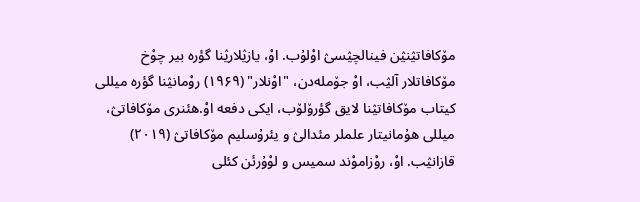مۆکافاتؽنؽن فینالچؽسؽ اوْلۇب. اوْ، یازؽلارؽنا گؤره بیر چوْخ مۆکافاتلار آلؽب، اوْ جۆمله‌دن، "اوْنلار" (۱۹۶۹) روْمانؽنا گؤره میللی کیتاب مۆکافاتؽنا لایق گؤرۆلۆب، ایکی دفعه اوْ.هئنری مۆکافاتؽ، میللی هۇمانیتار علملر مئدالؽ و یئرۇسلیم مۆکافاتؽ (۲۰۱۹) قازانؽب. اوْ، روْزاموْند سمیس و لوْۇرئن کئلی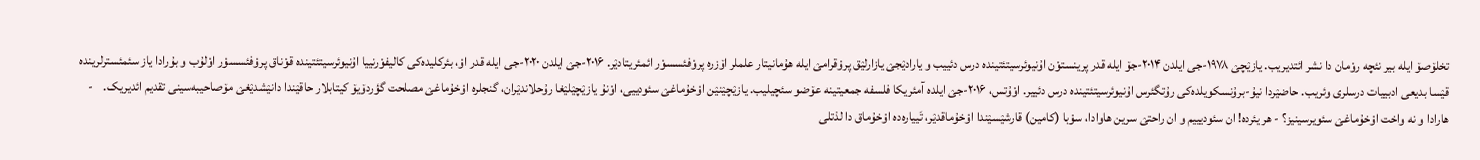تخلۆصۆ ایله بیر نئچه روْمان دا نشر ائتدیریب. یازؽچؽ ۱۹۷۸-جی ایلدن ۲۰۱۴-جۆ ایله قدر پرینستوْن اۇنیوئرسیتئتینده درس دئییب و یارادؽجؽ یازارلؽق پروْقرامؽ ایله هۇمانیتار علملر اۆزره پروْفئسسوْر ائمئریتادؽر. ۲۰۱۶-جؽ ایلدن ۲۰۲۰-جی ایله قدر اوْ، بئرکلیده‌کی کالیفوْرنییا اۇنیوئرسیتئتینده قوْناق پروْفئسسوْر اوْلۇب و بۇرادا یاز سئمئسترلرینده قؽسا بدیعی ادبییات درسلری وئریب. حاضؽردا نیۇ-برۇنسکویلده‌کی رۇتگئرس اۇنیوئرسیتئتینده درس دئییر. اوْۇتس، ۲۰۱۶-جؽ ایلده آمئریکا فلسفه جمعیتینه عۆضو سئچیلیب. یازؽچؽنؽن اوْخۇماغؽ سئودییی، اوْنۇ یازؽچؽلؽغا رۇحلاندؽران، گنجلره اوْخۇماغؽ مصلحت گؤردۆیۆ کیتابلار حاقؽندا دانؽشدؽغؽ مۆصاحیبه‌سینی تقدیم ائدیریک.    -  هارادا و نه واخت اوْخۇماغؽ سئویرسینیز؟ - هر یئرده‌! ان سئودیییم و ان راحتؽ سرین هاوادا، سوْبا (کامین) قارشؽسؽندا اوْخۇماقدؽر، تَییاره‌ده اوْخۇماق دا لذتلی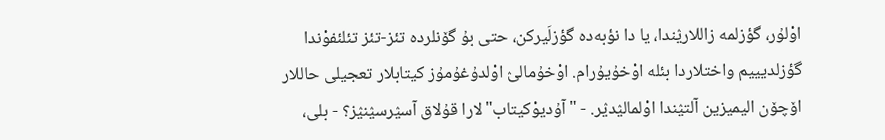اوْلۇر، گؤزلمه زاللارؽندا، یا دا نؤبه‌ده گؤزلَیرکن، حتی بۇ گۆنلرده تئز-تئز تئلئفوْندا گؤزلدیییم واختلاردا بئله اوْخۇیۇرام. اوْخۇمالؽ اوْلدۇغۇمۇز کیتابلار تعجیلی حاللار اۆچۆن الیمیزین آلتؽندا اوْلمالؽدؽر. - "آۇدیوْکیتاب"لارا قۇلاق آسؽرسؽنؽز؟ - بلی،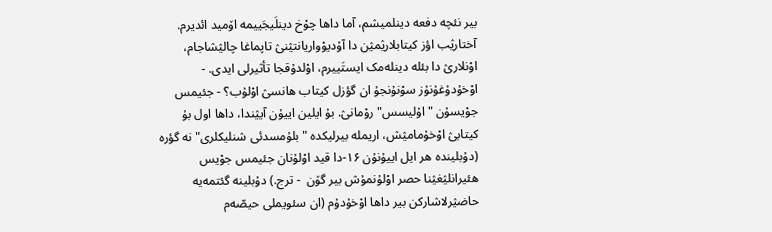بیر نئچه دفعه دینلمیشم، آما داها چوْخ دینلَیجَییمه اۆمید ائدیرم. آختارؽب اؤز کیتابلارؽمؽن دا آۇدیوْواریانتؽنؽ تاپماغا چالؽشاجام، اوْنلارؽ دا بئله دینله‌مک ایستَییرم، اوْلدۇقجا تأثیرلی ایدی. - اوْخۇدۇغۇنۇز سوْنۇنجۇ ان گؤزل کیتاب هانسؽ اوْلۇب؟ - جئیمس جوْیسۇن "اۇلیسس" روْمانؽ. بۇ ایلین اییۇن آیؽندا، داها اول بۇ کیتابؽ اوْخۇمامؽش، اریمله بیرلیکده "بلۇمسدئی شنلیکلری"نه گؤره (دۇبلینده هر ایل اییۇنۇن ۱۶-دا قید اوْلۇنان جئیمس جوْیس هئیرانلؽغؽنا حصر اوْلۇنمۇش بیر گۆن  - ترج.) دۇبلینه گئتمه‌یه حاضؽرلاشارکن بیر داها اوْخۇدۇم (ان سئویملی حیصّه‌م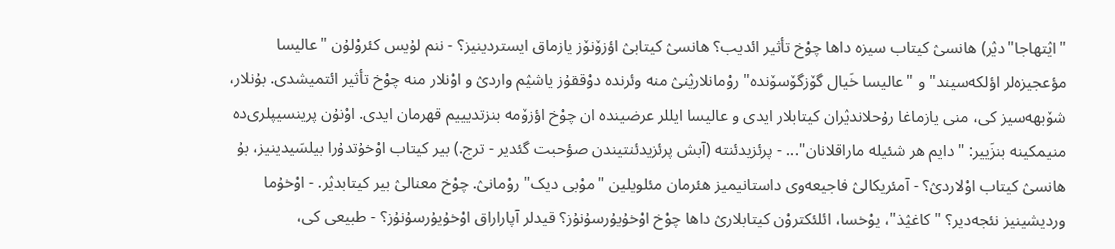"اؽتهاجا"دؽر) هانسؽ کیتاب سیزه داها چوْخ تأثیر ائدیب؟ هانسؽ کیتابؽ اؤزۆنۆز یازماق ایستردینیز؟ - ننم لۇیس کئروْلۇن "عالیسا مؤعجیزه‌لر اؤلکه‌سیند" و "عالیسا خَیال گۆزگۆسۆنده‌" روْمانلارؽنؽ منه وئرنده دوْققۇز یاشؽم واردؽ و اوْنلار منه چوْخ تأثیر ائتمیشدی. بۇنلار، شۆبهه‌سیز کی، منی یازماغا رۇحلاندؽران کیتابلار ایدی و عالیسا ایللر عرضینده ان چوْخ اؤزۆمه بنزتدیییم قهرمان ایدی. اوْنۇن پرینسیپلری‌ده منیمکینه بنزَییر: "دایم هر شئیله ماراقلانان"... - پرئزیدئنته (آبش پرئزیدئنتیندن صؤحبت گئدیر - ترج.) بیر کیتاب اوْخۇتدۇرا بیلسَیدینیز، بۇ هانسؽ کیتاب اوْلاردؽ؟ - آمئریکالؽ فاجیعه‌وی داستانیمیز هئرمان مئلویلین "موْبی دیک" روْمانؽ. چوْخ معنالؽ بیر کیتابدؽر. - اوْخۇما وردیشینیز نئجه‌دیر؟ "کاغؽذ"، یوْخسا، ائلئکتروْن کیتابلارؽ داها چوْخ اوْخۇیۇرسۇنۇز؟ قیدلر آپاراراق اوْخۇیۇرسۇنۇز؟ - طبیعی کی،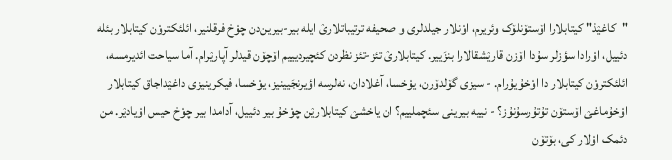"کاغؽذ" کیتابلارا اۆستۆنلۆک وئریرم، اوْنلار جیلدلری و صحیفه ترتیباتلارؽ ایله بیر-بیرین‌دن چوْخ فرقلنیر، ائلئکتروْن کیتابلار بئله دئییل، اوْرادا سؤزلر سۇدا اۆزن قارؽشقالارا بنزَییر. کیتابلارؽ تئز-تئز نظردن کئچیردیییم اۆچۆن قیدلر آپارؽرام. آما سیاحت ائدیرمسه‌، ائلئکتروْن کیتابلار دا اوْخۇیۇرام. - سیزی گۆلدۆرن، یوْخسا، آغلادان، نه‌لرسه اؤیرنجَیینیز، یوْخسا، فیکرینیزی داغؽداجاق کیتابلار اوْخۇماغؽ اۆستۆن تۇتۇرسۇنۇز؟ - نییه بیرینی سئچملییم؟ ان یاخشؽ کیتابلارؽن چوْخۇ بیر دئییل، آدامدا بیر چوْخ حیس اوْیادؽر. من دئمک اوْلار کی، بۆتۆن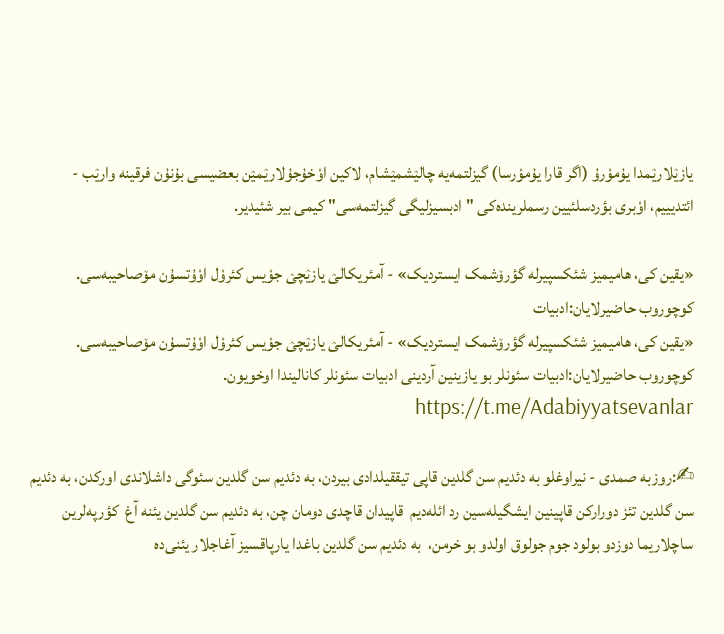یازؽلارؽمدا یۇموْرۇ (اگر قارا یۇموْرسا) گیزلتمه‌یه چالؽشمؽشام، لاکین اوْخۇجۇلارؽمؽن بعضیسی بۇنۇن فرقینه وارؽب - ائتدیییم، اوْبری بؤردسلئیین رسملرینده‌کی "ادبسیزلیگی گیزلتمه‌سی" کیمی بیر شئیدیر.

«یقین کی، هامیمیز شئکسپیرله گؤرۆشمک ایستردیک» - آمئریکالؽ یازؽچؽ جوْیس کئروْل اوْۇتسۇن مۆصاحیبه‌سی. کوچوروب حاضیرلایان:ادبیات
«یقین کی، هامیمیز شئکسپیرله گؤرۆشمک ایستردیک» - آمئریکالؽ یازؽچؽ جوْیس کئروْل اوْۇتسۇن مۆصاحیبه‌سی. کوچوروب حاضیرلایان:ادبیات سئونلر بو یازینین آردینی ادبیات سئونلر کانالیندا اوخویون. https://t.me/Adabiyyatsevanlar

✍:روزبه صمدی - نیراوغلو به دئدیم سن گلدین قاپی تیققیلدادی بیردن، به دئدیم سن گلدین سئوگی داشلاندی اورکدن، به دئدیم سن گلدین تئز دورارکن قاپینین ایشگیله‌سین رد ائله‌دیم  قاپیدان قاچدی دومان چن، به دئدیم سن گلدین یئنه آغ  کؤرپه‌لرین ساچلاریما دوزدو بولود جوم جولوق اولدو بو خرمن،  به دئدیم سن گلدین باغدا یارپاقسیز آغاجلار یئنی‌ده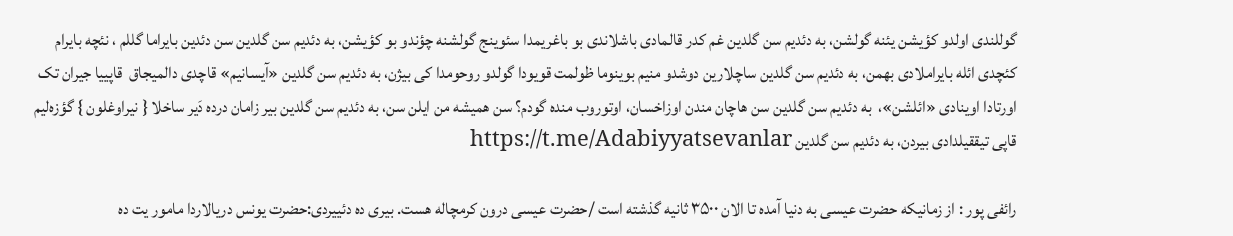گوللندی اولدو کؤیشن یئنه گولشن، به دئدیم سن گلدین غم کدر قالمادی باشلاندی بو باغریمدا سئوینج گولشنه چؤندو بو کؤیشن، به دئدیم سن گلدین سن دئدین بایراما گللم ، نئچه بایرام کئچدی ائله بایراملادی بهمن، به دئدیم سن گلدین ساچلارین دوشدو منیم بوینوما ظولمت قویودا گولدو روحومدا کی بیژن‌، به دئدیم سن گلدین «آیسانیم» قاچدی دالمیجاق  قاپییا جیران تک اورتادا اوینادی «ائلشن»،  به دئدیم سن گلدین سن هاچان مندن اوزاخسان، اوتوروب منده گودم؟ سن همیشه من ایلن سن، به دئدیم سن گلدین بیر زامان درده دَیر ساخلا { نیراوغلون } گؤزه‌لیم قاپی تیققیلدادی بیردن، به دئدیم سن گلدین https://t.me/Adabiyyatsevanlar

رائفی پور : از زمانیکه حضرت عیسی به دنیا آمده تا الان ۳۵۰۰ ثانیه گذشته است /حضرت عیسی درون کرمچاله هست. بیری ده دئییردی:حضرت یونس دریالاردا مامور یت ده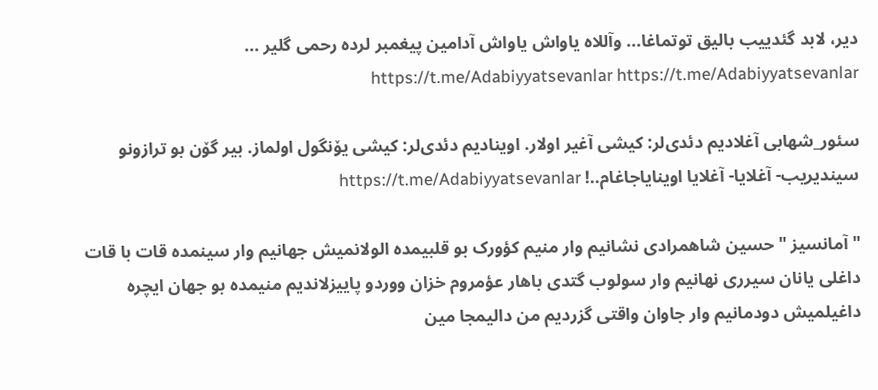دیر، لابد گئدییب بالیق توتماغا... وآللاه یاواش یاواش آدامین پیغمبر لرده رحمی گلیر ... https://t.me/Adabiyyatsevanlar https://t.me/Adabiyyatsevanlar

سئور_شهابى آغلادیم دئدی‌لر: کیشی آغیر اولار. اوینادیم دئدی‌لر: کیشی یۆنگول اولماز. بیر گۆن بو ترازونو سیندیریب- آغلایا- آغلایا اوینایاجاغام..! https://t.me/Adabiyyatsevanlar

"آمانسیز "حسین شاهمرادی نشانیم وار منیم کؤورک بو قلبیمده الولانمیش جهانیم وار سینمده قات با قات داغلی یانان سیرری نهانیم وار سولوب گتدی باهار عؤمروم خزان ووردو پاییزلاندیم منیمده بو جهان ایچره داغیلمیش دودمانیم وار جاوان واقتی گزردیم من دالیمجا مین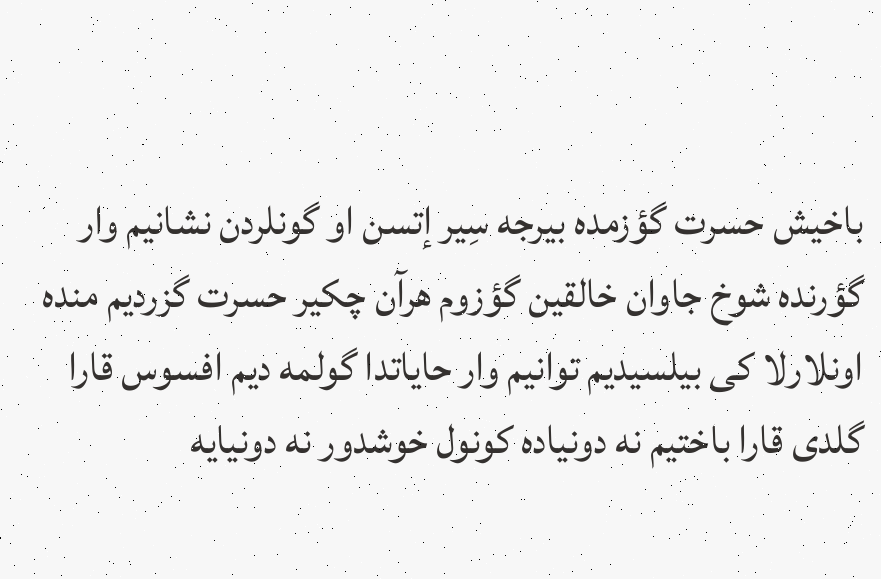باخیش حسرت گؤزمده بیرجه سِیر إتسن او گونلردن نشانیم وار گؤرنده شوخ جاوان خالقین گؤزوم هرآن چکیر حسرت گزردیم منده اونلارلا کی بیلسیدیم توانیم وار حایاتدا گولمه دیم افسوس قارا گلدی قارا باختیم نه دونیاده کونول خوشدور نه دونیایه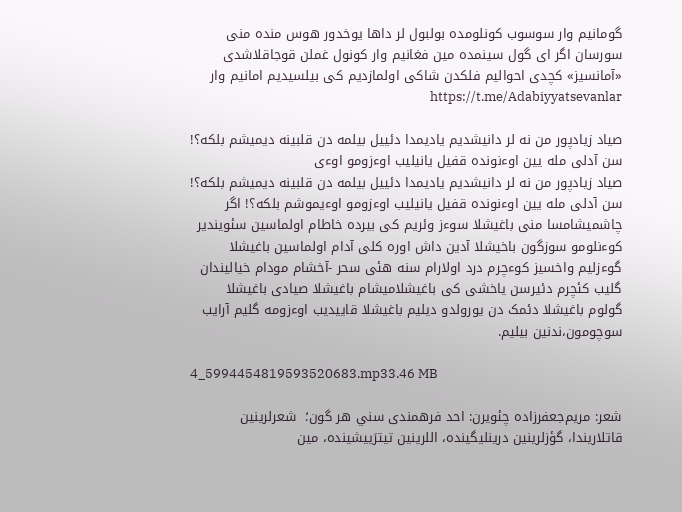گومانیم وار سوسوب کونلومده بولبول لر داها یوخدور هوس منده منی سورسان اگر ای گول سینمده مین فغانیم وار کونول غملن قوجاقلاشدی «آمانسیز» کچدی احوالیم فلکدن شاکی اولمازدیم کی بیلسیدیم امانیم وار https://t.me/Adabiyyatsevanlar

صیاد زیادپور من نه لر دانیشدیم یادیمدا دئییل بیلمه دن قلبینه دیمیشم بلکه؟! سن آدلی مله یین اوءنونده قفیل یانیلیب اوءزومو اوءی
صیاد زیادپور من نه لر دانیشدیم یادیمدا دئییل بیلمه دن قلبینه دیمیشم بلکه؟! سن آدلی مله یین اوءنونده قفیل یانیلیب اوءزومو اوءیموشم بلکه؟! اگر چاشمیشامسا منی باغیشلا سوءز وئریم کی بیرده خاطام اولماسین سئویندیر کوءنلومو سوزگون باخیشلا آدین داش اوره کلی آدام اولماسین باغیشلا گوءزلیم واخسیز کوءچرم درد اولارام سنه هئی سحر -آخشام مودام خیالیندان گلیب کئچرم دئیرسن یاخشی کی باغیشلامیشام باغیشلا صیادی باغیشلا گولوم باغیشلا دئمک دن یورولدو دیلیم باغیشلا قاییدیب اوءزومه گلیم آرایب سوچومون،ندنین بیلیم.

4_5994454819593520683.mp33.46 MB

شعر: مریم‌جعفرزاده‌ چئویرن: احد فرهمندی سني هر گون؛  شعرلرينين قاتلاريندا، گؤزلرينين درينليگينده، اللرينين تيترَييشينده، مين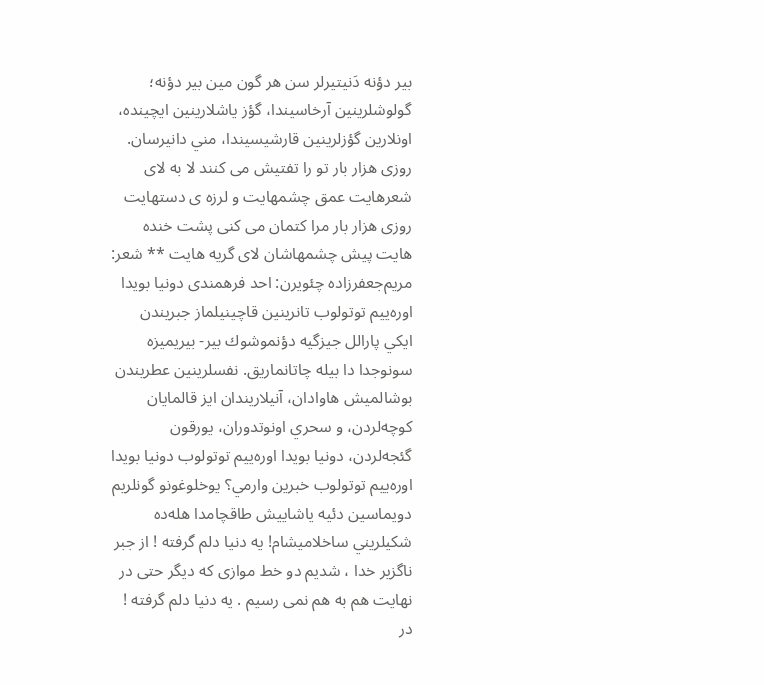بير دؤنه دَنيتيرلر سن هر گون مين بير دؤنه؛ گولوشلرينين آرخاسيندا، گؤز ياشلارينين ايچينده، اونلارين گؤزلرينين قارشيسيندا، مني دانيرسان. روزی هزار بار تو را تفتیش می کنند لا به لای شعرهایت عمق چشمهایت و لرزه ی دستهایت روزی هزار بار مرا کتمان می کنی پشت خنده هایت پیش چشمهاشان لای گریه هایت ** شعر: مریم‌جعفرزاده‌ چئویرن: احد فرهمندی دونيا بويدا اوره‌ييم توتولوب تانرينين قاچينيلماز جبريندن ايكي پارالل جيزگيه دؤنموشوك بير- بيريميزه سونوجدا دا بيله چاتانماريق. نفسلرينين عطريندن بوشالميش هاوادان، آنيلاريندان ايز قالمايان كوچه‌لردن، و سحري اونوتدوران، يورقون گئجه‌لردن، دونيا بويدا اوره‌ييم توتولوب دونيا بويدا اوره‌ييم توتولوب خبرين وارمي؟ يوخلوغونو گونلريم دويماسين دئيه ياشاييش طاقچامدا هله‌ده شكيلريني ساخلاميشام! يه دنیا دلم گرفته ! از جبر ناگزیر خدا ، شدیم دو خط موازی که دیگر حتی در نهایت هم به هم نمی رسیم . یه دنیا دلم گرفته ! در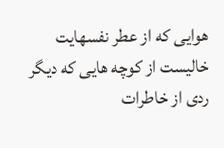هوایی که از عطر نفسهایت خالیست از کوچه هایی که دیگر ردی از خاطرات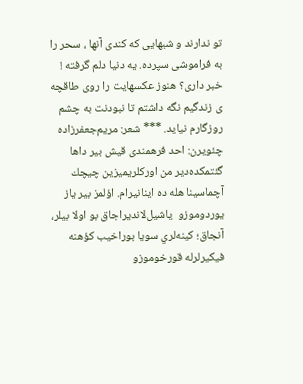تو ندارند و شبهایی که کندی آنها ، سحر را به فراموشی سپرده. یه دنیا دلم گرفته ! خبر داری؟ هنوز عکسهایت را روی طاقچه ی زندگیم نگه داشتم تا نبودنت به چشم روزگارم نیاید. *** شعر: مریم‌جعفرزاده‌ چئویرن: احد فرهمندی قيش بير داها گئتمكده‌دير من اوركلريميزين چيچك آچماسينا هله ده اينانيرام. اؤلمز بير ياز يوردوموزو  ياشيل‌لانديراجاق بو اولا بيلر، آنجاق؛ كينه‌لري سويا بوراخيب كؤهنه فيكيرلرله قورخوموزو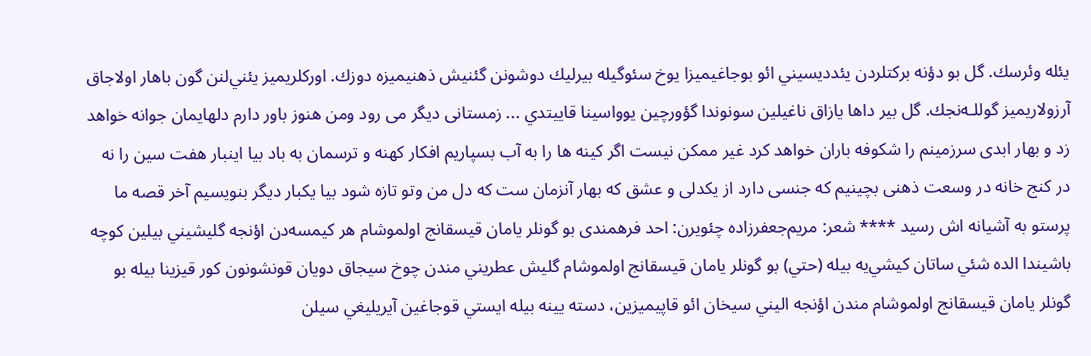يئله وئرسك. گل بو دؤنه بركتلردن يئدديسيني ائو بوجاغيميزا يوخ سئوگيله بيرليك دوشونن گئنيش ذهنيميزه دوزك. اوركلريميز يئني‌لنن گون باهار اولاجاق آرزولاريميز گوللـه‌نجك. گل بير داها يازاق ناغيلين سونوندا گؤورچين يوواسينا قاييتدي ... زمستانی دیگر می رود ومن هنوز باور دارم دلهایمان جوانه خواهد زد و بهار ابدی سرزمینم را شکوفه باران خواهد کرد غیر ممکن نیست اگر کینه ها را به آب بسپاریم افکار کهنه و ترسمان به باد بیا اینبار هفت سین را نه در کنج خانه در وسعت ذهنی بچینیم که جنسی دارد از یکدلی و عشق که بهار آنزمان ست که دل من وتو تازه شود بیا یکبار دیگر بنویسیم آخر قصه ما پرستو به آشیانه اش رسید **** شعر: مریم‌جعفرزاده‌ چئویرن: احد فرهمندی بو گونلر يامان قيسقانج اولموشام هر كيمسه‌دن اؤنجه گليشيني بيلين كوچه  باشيندا الده شئي ساتان كيشي‌يه بيله (حتي) بو گونلر يامان قيسقانج اولموشام گليش عطريني مندن چوخ سيجاق دويان قونشونون كور قيزينا بيله بو گونلر يامان قيسقانج اولموشام مندن اؤنجه اليني سيخان ائو قاپيميزين، دسته يينه بيله ايستي قوجاغين آيريليغي سيلن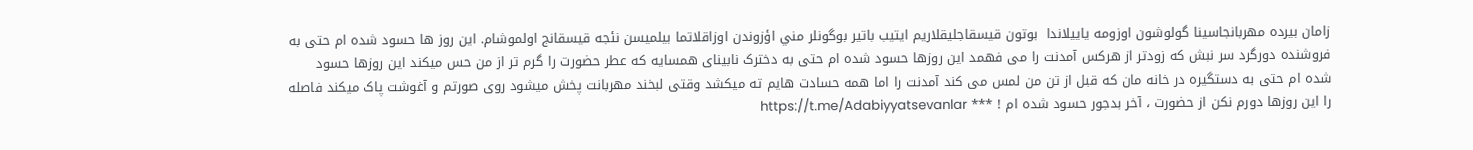زامان بيرده مهربانجاسينا گولوشون اوزومه ياييلاندا  بوتون قيسقاجليقلاريم ايتيب باتير بوگونلر مني اؤزوندن اوزاقلاتما بيلميسن نئجه قيسقانج اولموشام. این روز ها حسود شده ام حتی به فروشنده دورگرد سر نبش که زودتر از هرکس آمدنت را می فهمد این روزها حسود شده ام حتی به دخترک نابینای همسایه که عطر حضورت را گرم تر از من حس میکند این روزها حسود شده ام حتی به دستگیره در خانه مان که قبل از تن من لمس می کند آمدنت را اما همه حسادت هایم ته میکشد وقتی لبخند مهربانت پخش میشود روی صورتم و آغوشت پاک میکند فاصله را این روزها دورم نکن از حضورت ، آخر بدجور حسود شده ام ! *** https://t.me/Adabiyyatsevanlar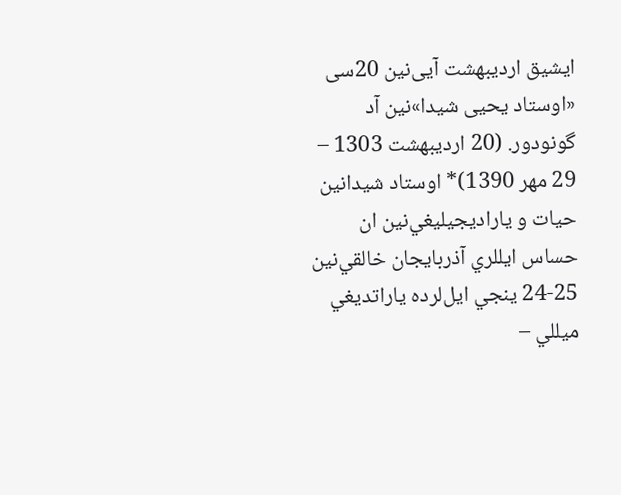ایشیق اردیبهشت آیی‌نین 20سی «اوستاد یحیی شیدا»نین آد گونودور. (20 اردیبهشت 1303 – 29 مهر 1390)* اوستاد شيدانين حيات و ياراديجيليغي‌نين ان حساس ايللري آذربايجان خالقي‌نين 25-24 ينجي ايل‌لرده ياراتديغي ميللي –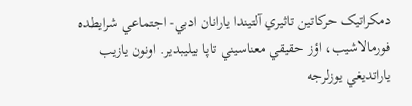دمکراتيک حرکاتين تاثيري آلتيندا يارانان ادبي- اجتماعي شرايطده فورمالاشيب، اؤز حقيقي معناسيني تاپا بيليبدير. اونون يازيب ياراتديغي يوزلرجه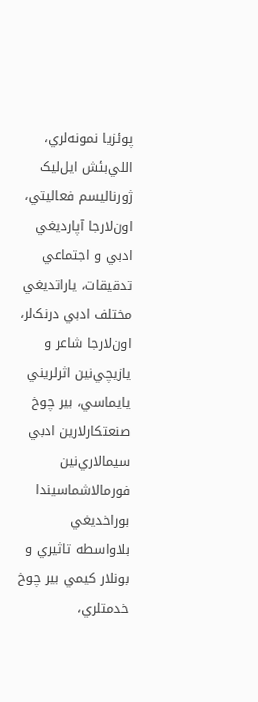پوئزيا نمونه‌لري، اللي‌بئش ايل‌ليک ژورناليسم فعاليتي، اون‌لارجا آپارديغي ادبي و اجتماعي تدقيقات، ياراتديغي مختلف ادبي درنک‌لر، اون‌لارجا شاعر و يازيچي‌نين اثرلريني يايماسي، بير چوخ صنعتکارلارين ادبي سيمالاري‌نين فورمالاشماسيندا بوراخديغي بلاواسطه تاثيري و بونلار کيمي بير چوخ خدمتلري،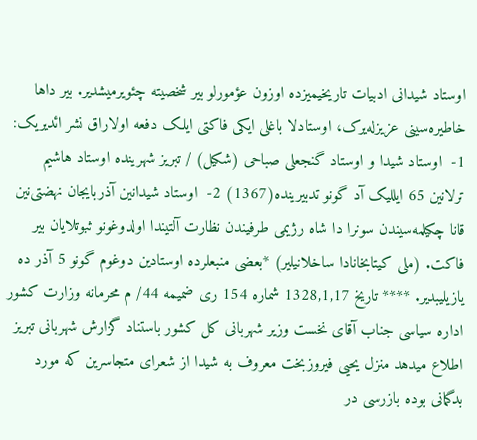اوستاد شیدانی ادبيات تاريخيميزده اوزون عؤمورلو بير شخصيته چئويرميشدير. بیر داها خاطیره‌سینی عزیزله‌یرک، اوستادلا باغلی ایکی فاکتی ایلک دفعه اولاراق نشر ائدیریک: 1-  اوستاد شیدا و اوستاد گنجعلی صباحی (شکیل) / تبریز شهرینده اوستاد هاشیم ترلانین 65 ایللیک آد گونو تدبیرینده(1367) 2-  اوستاد شیدانین آذربایجان نهضتی‌نین قانا چکیلمه‌سیندن سونرا دا شاه رژیمی طرفیندن نظارت آلتیندا اولدوغونو ثبوتلایان بیر فاکت. (ملی کیتابخانادا ساخلانیلیر) *بعضی منبعلرده اوستادین دوغوم گونو 5 آذر ده یازیلیبدیر. **** تاریخ 1328,1,17 شماره 154 ری ضمیمه 44/ م محرمانه وزارت کشور اداره سیاسی جناب آقای نخست وزیر شهربانی کل کشور باستناد گزارش شهربانی تبریز اطلاع میدهد منزل یحیی فیروزبخت معروف به شیدا از شعرای متجاسرین که مورد بدگمانی بوده بازرسی در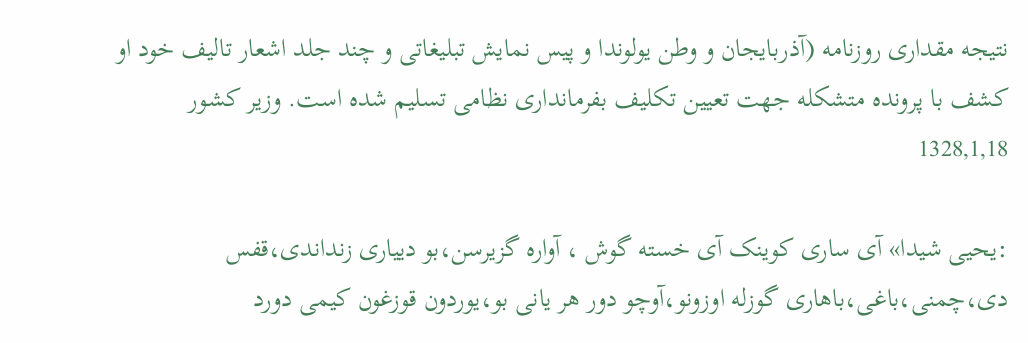نتیجه مقداری روزنامه (آذربایجان و وطن یولوندا و پیس نمایش تبلیغاتی و چند جلد اشعار تالیف خود او کشف با پرونده متشکله جهت تعیین تکلیف بفرمانداری نظامی تسلیم شده است. وزیر کشور 1328,1,18

:یحیی شیدا» آی ساری کوینک آی خسته گوش ، آواره گزیرسن،بو دییاری زنداندی،قفس دی،چمنی،باغی،باهاری گوزله اوزونو،آوچو دور هر یانی بو،یوردون قوزغون کیمی دورد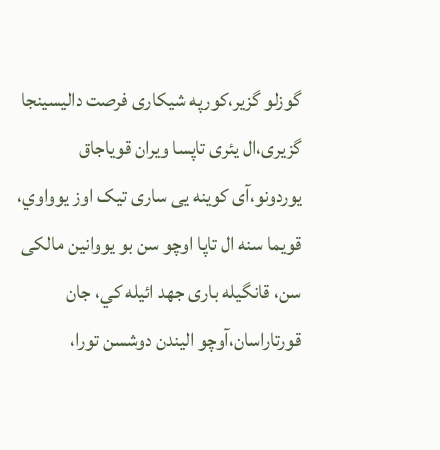گوزلو گزیر،کورپه شیکاری فرصت دالیسینجا گزیری،ال یئری تاپسا ویران قویاجاق یوردونو،آی کوینه یی ساری تيک اوز يوواوي، قويما سنه ال تاپا اوچو سن بو يووانين مالکی سن، قانگیله باری جهد ائيله کي، جان قورتاراسان،آوچو اليندن دوشسن تورا،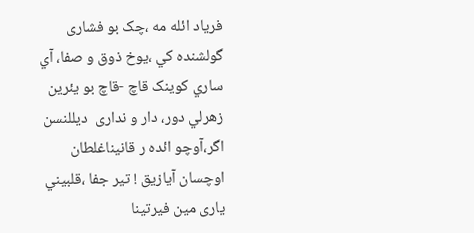فرياد ائله مه ،چک بو فشاری گولشنده کي ،يوخ ذوق و صفا، آي ساري کوينک قاچ -قاچ بو يئرين زهرلي دور، دار و نداری  ديللنسن اگر،آوچو ائده ر قانيناغلطان اوچسان آيازيق ! تير جفا ،قلبيني ياری مين فيرتينا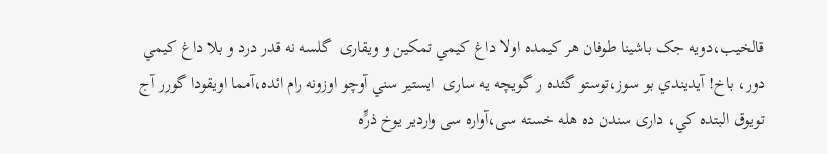قالخيب،دويه جک باشينا طوفان هر کيمده اولا داغ کيمي تمکین و ویقاری  گلسه نه قدر درد و بلا داغ کيمي دور، باخ! آيديندي بو سوز،توستو گئده ر گويچه یه ساری  ايستیر سني آوچو اوزونه رام ائده،آمما اویقودا گورر آج تويوق البتده کي، داری سندن ده هله خسته سی،آواره سی واردیر یوخ ذرٍّه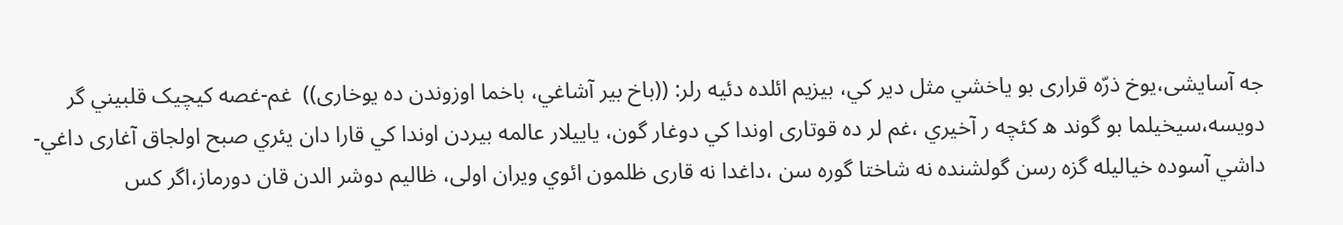جه آسایشی،یوخ ذرّه قراری بو ياخشي مثل دير کي، بيزیم ائلده دئیه رلر: ((باخ بیر آشاغي، باخما اوزوندن ده يوخاری))  غم-غصه کيچيک قلبيني گر دويسه،سيخيلما بو گوند ه کئچه ر آخيري ،غم لر ده قوتاری اوندا کي دوغار گون، ياييلار عالمه بيردن اوندا کي قارا دان يئري صبح اولجاق آغاری داغي- داشي آسوده خياليله گزه رسن گولشنده نه شاختا گوره سن ،داغدا نه قاری ظلمون ائوي ويران اولی، ظاليم دوشر الدن قان دورماز،اگر کس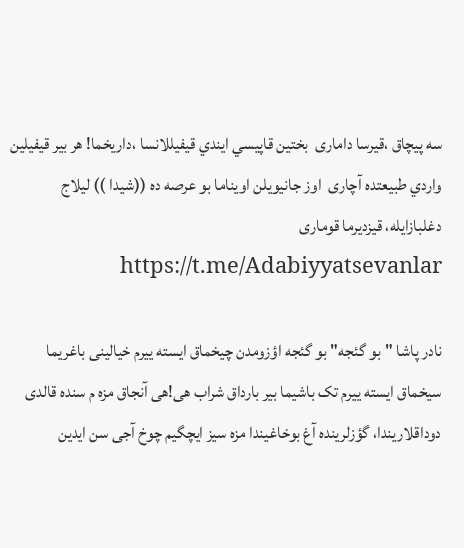سه پيچاق ،قيرسا داماری  بختين قاپيسي ايندي قيفيللانسا ،داريخما! هر بير قيفيلين واردي طبيعتده آچاری  اوز جانيويلن اویناما بو عرصه ده ((شيدا )) ليلاج دغلبازايله، قيزديرما قوماری https://t.me/Adabiyyatsevanlar

نادر پاشا "بو گئجه" بو گئجه اؤزومدن چیخماق ایسته ییرم خیالینی باغریما سیخماق ایسته ییرم تک باشیما بیر بارداق شراب هی!هی آنجاق مزه م سنده قالدی دوداقلاریندا، گؤزلرینده آغ بوخاغیندا مزه سیز ایچگیم چوخ آجی سن ایدین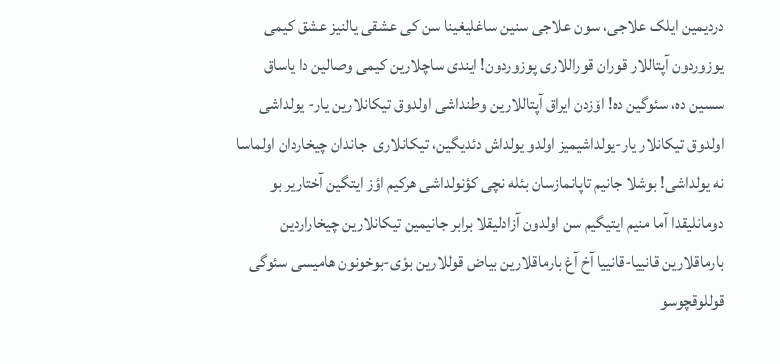دردیمین ایلک علاجی، سون علاجی سنین ساغلیغینا سن کی عشقی یالنیز عشق کیمی یوزوردون آپتاللار قوران قوراللاری پوزوردون! ایندی ساچلارین کیمی وصالین دا یاساق سسین ده، سئوگین ده! اۆزدن ایراق آپتاللارین وطنداشی اولدوق تیکانلارین یار- یولداشی اولدوق تیکانلار یار-یولداشیمیز اولدو یولداش دئدیگین، تیکانلاری  جاندان چیخاردان اولماسا نه یولداشی! بوشلا جانیم تاپانمازسان بئله نچی کؤنولداشی هرکیم اؤز ایتگین آختاریر بو دومانلیقدا آما منیم ایتیگیم سن اولدون آزادلیقلا برابر جانیمین تیکانلارین چیخاراردین بارماقلارین قانییا-قانییا آخ آغ بارماقلارین بیاض قوللارین بوْی-بوخونون هامیسی سئوگی قوللوقچوسو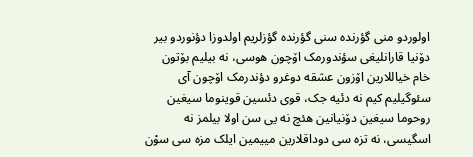اولوردو منی گؤرنده سنی گؤرنده گؤزلریم اولدوزا دؤنوردو بیر دۆنیا قارانلیغی سؤندورمک اۆچون هوسی، نه بیلیم بۆتون خام خیاللارین اۆزون عشقه دوغرو دؤندرمک اۆچون آی سئوگیلیم کیم نه دئیه جک، قوی دئسین قوینوما سیغین روحوما سیغین دۆنیانین هئچ نه یی سن اولا بیلمز نه اسگیسی، نه تزه سی دوداقلارین مییمین ایلک مزه سی سوْن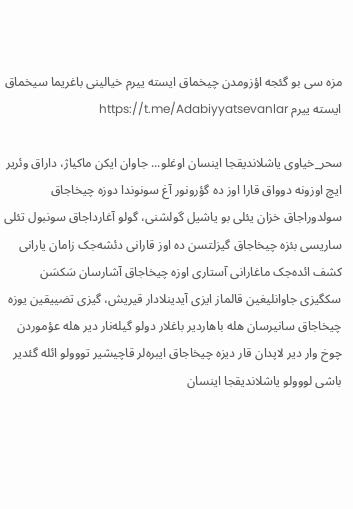مزه سی بو گئجه اؤزومدن چیخماق ایسته ییرم خیالینی باغریما سیخماق ایسته ییرم https://t.me/Adabiyyatsevanlar

سحر_خیاوی یاشلاندیقجا اینسان اوغلو... جاوان ایکن ماکیاژ، داراق وئریر ایچ اوزونه دوواق قارا اوز ده گؤرونور آغ سونوندا دوزه چیخاجاق سولدوراجاق خزان یئلی بو یاشیل گولشنی، گولو آغارداجاق سونبول تئلی ساریسی بئزه چیخاجاق گیزلتسن ده اوز قارانی دئشه‌جک زامان یارانی کشف ائده‌جک ماغارانی آستاری اوزه چیخاجاق آشارسان سَکسَن سکگیزی جاوانلیغین قالماز ایزی آیدینلادار قیریش، گیزی تضییقین یوزه چیخاجاق سانیرسان هله باهاردیر باغلار دولو گیله‌نار دیر هله عؤموردن چوخ وار دیر لاپدان قار دیزه چیخاجاق ایبره‌لر قاچیشیر تووولو ائله گئدیر باشی لووولو یاشلاندیقجا اینسان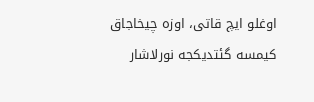اوغلو ایچ قاتی، اوزه چیخاجاق کیمسه گئتدیکجه نورلاشار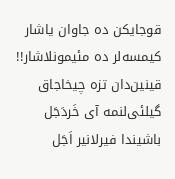قوجایکن ده جاوان یاشار کیمسه‌لر ده مئیمونلاشار!! قینین‌دان تزه چیخاجاق گیلئی‌لنمه آی خَردَجَل باشیندا فیرلانیر اَجَل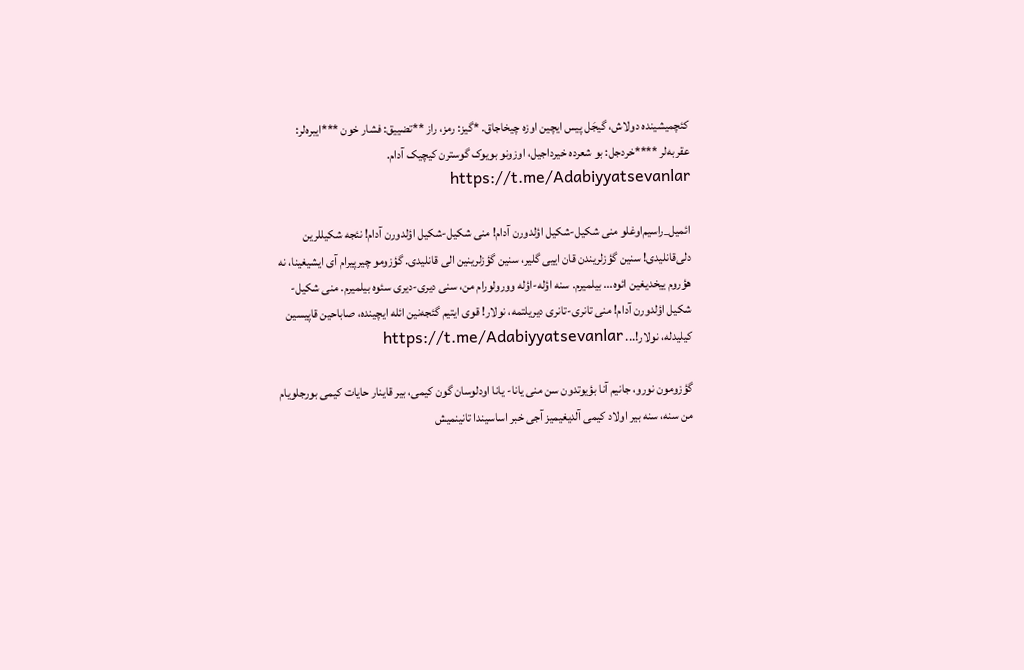کئچمیشینده دولاش، گیجَل پیس ایچین اوزه چیخاجاق. *گیز: رمز، راز **تضییق: فشار خون ***ایبره‌لر: عقربه‌لر ****خردجل: بو شعرده خیرداجیل، اوزونو بویوک گوسترن کیچیک آدام. https://t.me/Adabiyyatsevanlar

ائمیل_راسیم‌اوغلو منی شکیل-شکیل اؤلدورن آدام! منی شکیل-شکیل اؤلدورن آدام! نئجه شکیللرین دلی‌قانلیدی! سنین گؤزلریندن قان اییی گلیر، سنین گؤزلرینین الی قانلیدی. گؤزومو چیرپیرام آی ایشیغینا، نه هؤروم ییخدیغین ائوه... بیلمیرم. سنه اؤله-اؤله وورولورام من، سنی دیری-دیری سئوه بیلمیرم. منی شکیل-شکیل اؤلدورن آدام! منی تانری-تانری دیریلتمه، نولار! قوی ایتیم گئجه‌نین ائله ایچینده، صاباحین قاپیسین کیلیدله‌، نولار!... https://t.me/Adabiyyatsevanlar

گؤزومون نورو، جانیم آنا بؤیوتدون سن منی یانا- یانا اودلوسان گون کیمی، بیر قاینار حایات کیمی بورجلویام من سنه، سنه بیر اولاد کیمی آلدیغیمیز آجی خبر اساسیندا تانینمیش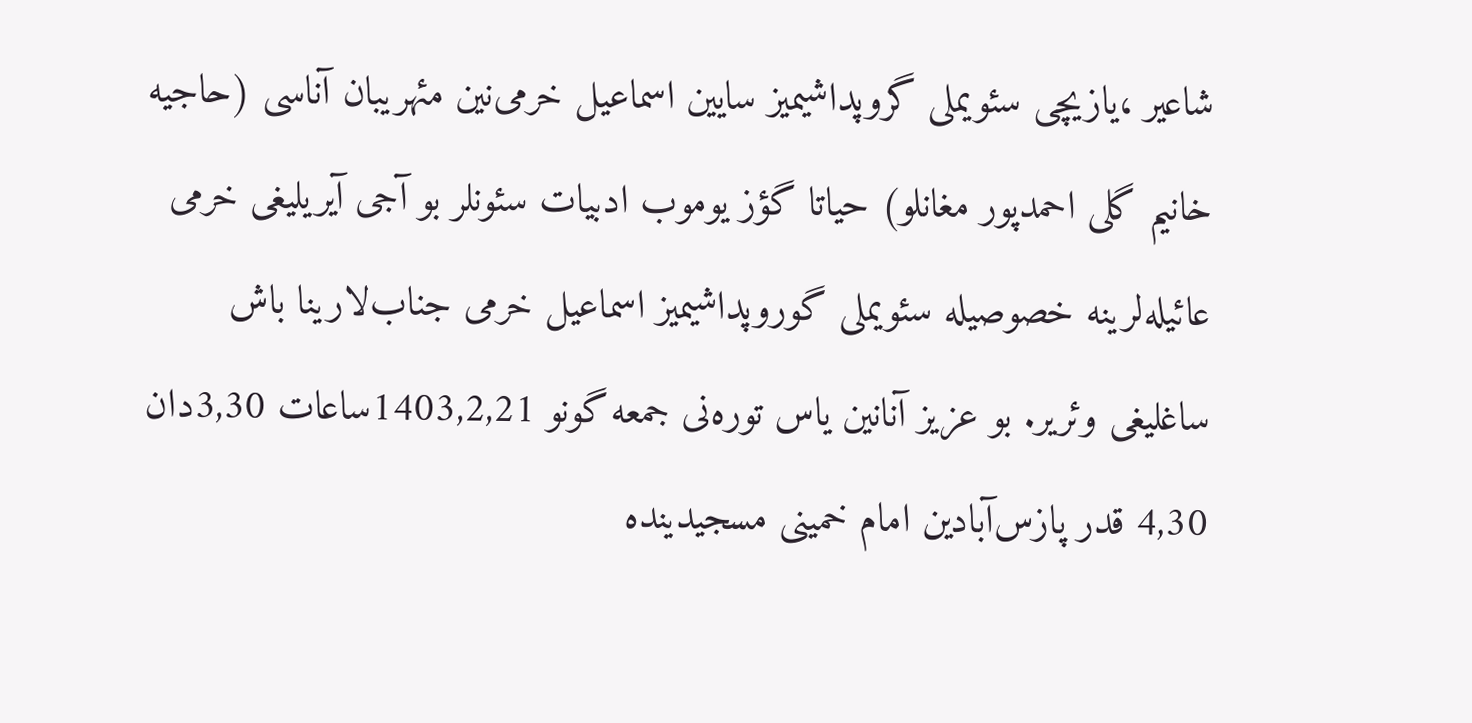شاعیر ،یازیچی سئویملی گروپداشیمیز سایین اسماعیل خرمی‌نین مئهریبان آناسی (حاجیه خانیم گلی احمدپور مغانلو) حیاتا گؤز یوموب ادبیات سئونلر بو آجی آیریلیغی خرمی عائیله‌لرینه خصوصیله سئویملی گوروپداشیمیز اسماعیل خرمی جناب‌لارینا باش ساغلیغی وئریر. بو عزیز آنانین یاس توره‌نی جمعه گونو 1403,2,21ساعات 3,30دان 4,30 قدر پازس‌آبادین امام خمینی مسجیدینده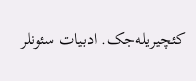کئچیریله‌جک. ادبیات سئونلر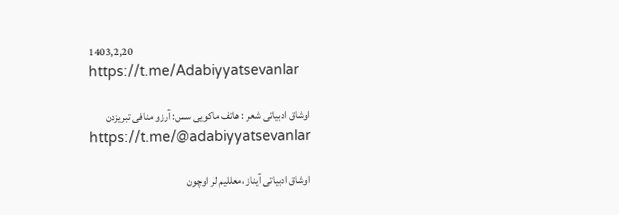1403,2,20 https://t.me/Adabiyyatsevanlar

اوشاق ادبیاتی شعر : هاتف ماکویی سس: آرزو منافی تبریزدن https://t.me/@adabiyyatsevanlar

اوشاق ادبیاتی آیناز ،معللیم لر اوچون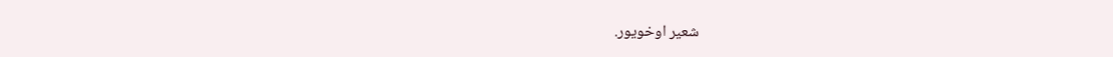شعیر اوخویور.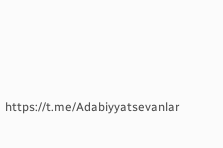https://t.me/Adabiyyatsevanlar